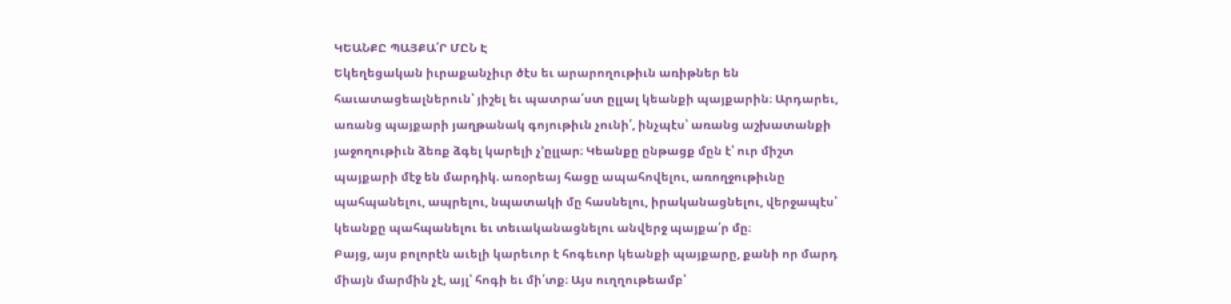ԿԵԱՆՔԸ ՊԱՅՔԱ՛Ր ՄԸՆ Է
Եկեղեցական իւրաքանչիւր ծէս եւ արարողութիւն առիթներ են հաւատացեալներուն՝ յիշել եւ պատրա՛ստ ըլլալ կեանքի պայքարին։ Արդարեւ, առանց պայքարի յաղթանակ գոյութիւն չունի՛, ինչպէս՝ առանց աշխատանքի յաջողութիւն ձեռք ձգել կարելի չ՚ըլլար։ Կեանքը ընթացք մըն է՝ ուր միշտ պայքարի մէջ են մարդիկ. առօրեայ հացը ապահովելու, առողջութիւնը պահպանելու, ապրելու, նպատակի մը հասնելու, իրականացնելու, վերջապէս՝ կեանքը պահպանելու եւ տեւականացնելու անվերջ պայքա՛ր մը։
Բայց, այս բոլորէն աւելի կարեւոր է հոգեւոր կեանքի պայքարը, քանի որ մարդ միայն մարմին չէ, այլ՝ հոգի եւ մի՛տք։ Այս ուղղութեամբ՝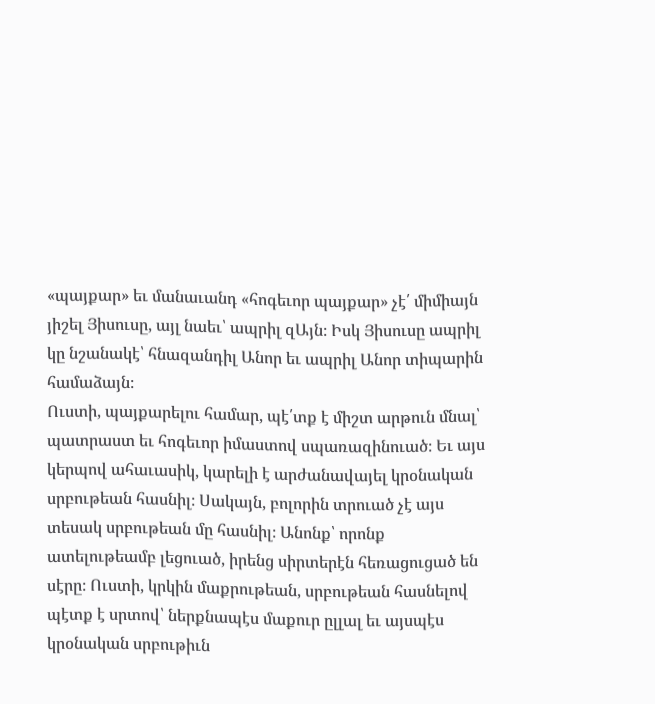«պայքար» եւ մանաւանդ «հոգեւոր պայքար» չէ՛ միմիայն յիշել Յիսուսը, այլ նաեւ՝ ապրիլ զԱյն։ Իսկ Յիսուսը ապրիլ կը նշանակէ՝ հնազանդիլ Անոր եւ ապրիլ Անոր տիպարին համաձայն։
Ուստի, պայքարելու համար, պէ՛տք է միշտ արթուն մնալ՝ պատրաստ եւ հոգեւոր իմաստով սպառազինուած։ Եւ այս կերպով ահաւասիկ, կարելի է արժանավայել կրօնական սրբութեան հասնիլ։ Սակայն, բոլորին տրուած չէ այս տեսակ սրբութեան մը հասնիլ։ Անոնք՝ որոնք ատելութեամբ լեցուած, իրենց սիրտերէն հեռացուցած են սէրը։ Ուստի, կրկին մաքրութեան, սրբութեան հասնելով պէտք է սրտով՝ ներքնապէս մաքուր ըլլալ եւ այսպէս կրօնական սրբութիւն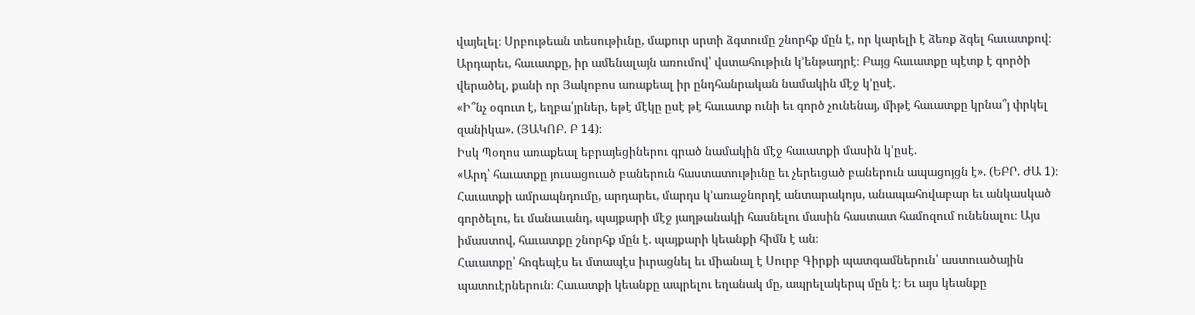վայելել։ Սրբութեան տեսութիւնը, մաքուր սրտի ձգտումը շնորհք մըն է, որ կարելի է ձեռք ձգել հաւատքով։
Արդարեւ, հաւատքը, իր ամենալայն առումով՝ վստահութիւն կ՚ենթադրէ։ Բայց հաւատքը պէտք է գործի վերածել, քանի որ Յակոբոս առաքեալ իր ընդհանրական նամակին մէջ կ՚ըսէ.
«Ի՞նչ օգուտ է, եղբա՛յրներ, եթէ մէկը ըսէ թէ հաւատք ունի եւ գործ չունենայ, միթէ հաւատքը կրնա՞յ փրկել զանիկա». (ՅԱԿՈԲ. Բ 14)։
Իսկ Պօղոս առաքեալ եբրայեցիներու գրած նամակին մէջ հաւատքի մասին կ՚ըսէ.
«Արդ՝ հաւատքը յուսացուած բաներուն հաստատութիւնը եւ չերեւցած բաներուն ապացոյցն է». (ԵԲՐ. ԺԱ 1)։
Հաւատքի ամրապնդումը, արդարեւ, մարդս կ՚առաջնորդէ անտարակոյս, անապահովաբար եւ անկասկած գործելու, եւ մանաւանդ, պայքարի մէջ յաղթանակի հասնելու մասին հաստատ համոզում ունենալու։ Այս իմաստով, հաւատքը շնորհք մըն է. պայքարի կեանքի հիմն է ան։
Հաւատքը՝ հոգեպէս եւ մտապէս իւրացնել եւ միանալ է Սուրբ Գիրքի պատգամներուն՝ աստուածային պատուէրներուն։ Հաւատքի կեանքը ապրելու եղանակ մը, ապրելակերպ մըն է։ Եւ այս կեանքը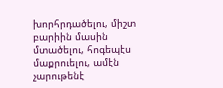խորհրդածելու, միշտ բարիին մասին մտածելու, հոգեպէս մաքրուելու, ամէն չարութենէ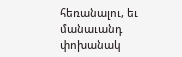հեռանալու, եւ մանաւանդ փոխանակ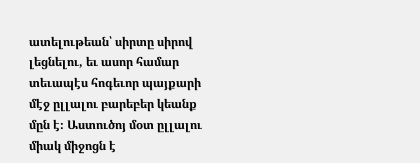ատելութեան՝ սիրտը սիրով լեցնելու, եւ ասոր համար տեւապէս հոգեւոր պայքարի մէջ ըլլալու բարեբեր կեանք մըն է։ Աստուծոյ մօտ ըլլալու միակ միջոցն է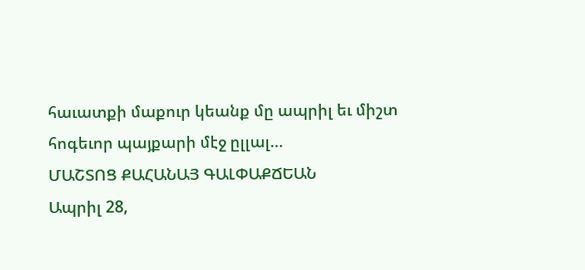հաւատքի մաքուր կեանք մը ապրիլ եւ միշտ հոգեւոր պայքարի մէջ ըլլալ…
ՄԱՇՏՈՑ ՔԱՀԱՆԱՅ ԳԱԼՓԱՔՃԵԱՆ
Ապրիլ 28,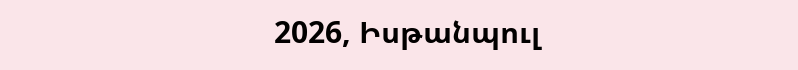2026, Իսթանպուլ